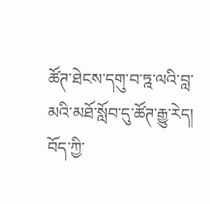ཚོཊ་ཐེངས་དགུ་བ་ཏྰ་ལའི་བླ་མའི་མཐོ་སློབ་དུ་ཚོཊ་རྒྱུ་རེད། བོད་ཀྱི་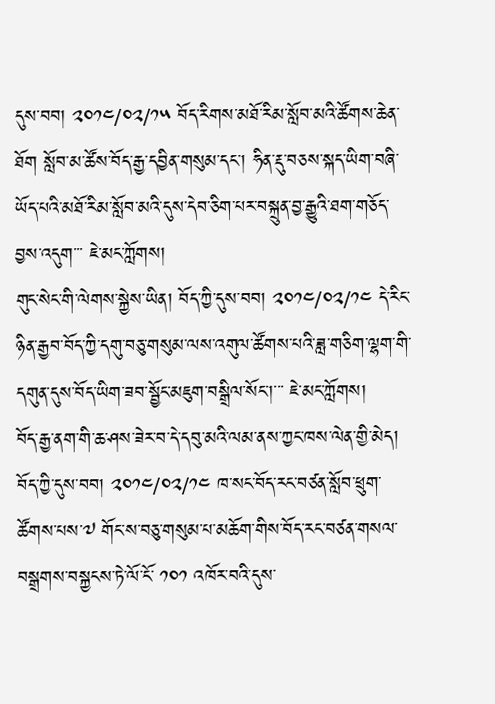དུས་བབ། ༢༠༡༤/༠༢/༡༥ བོད་རིགས་མཐོ་རིམ་སློབ་མའི་ཚོགས་ཆེན་ཐོག སློབ་མ་ཚོས་བོད་རྒྱ་དབྱིན་གསུམ་དང་། ཧིན་རྡུ་བཅས་སྐད་ཡིག་བཞི་ཡོད་པའི་མཐོ་རིམ་སློབ་མའི་དུས་དེབ་ཅིག་པར་བསྐྲུན་བྱ་རྒྱུའི་ཐག་གཅོད་བྱས་འདུག་་་ ཇེ་མང་ཀློགས།
གུང་སེང་གི་ལེགས་སྐྱེས་ཡིན། བོད་ཀྱི་དུས་བབ། ༢༠༡༤/༠༢/༡༤ དེ་རིང་ཉིན་རྒྱབ་བོད་ཀྱི་དགུ་བཅུ་གསུམ་ལས་འགུལ་ཚོགས་པའི་ཟླ་གཅིག་ལྷག་གི་དགུན་དུས་བོད་ཡིག་ཟབ་སྦྱོང་མཇུག་བསྒྲིལ་སོང་།་་་ ཇེ་མང་ཀློགས།
བོད་རྒྱ་ནག་གི་ཆ་ཤས་ཟེར་བ་དེ་དབུ་མའི་ལམ་ནས་ཀྱང་ཁས་ལེན་གྱི་མེད། བོད་ཀྱི་དུས་བབ། ༢༠༡༤/༠༢/༡༤ ཁ་སང་བོད་རང་བཙན་སློབ་ཕྲུག་ཚོགས་པས་༧ གོང་ས་བཅུ་གསུམ་པ་མཆོག་གིས་བོད་རང་བཙན་གསལ་བསྒྲགས་བསྐྱངས་ཏེ་ལོ་ངོ་ ༡༠༡ འཁོར་བའི་དུས་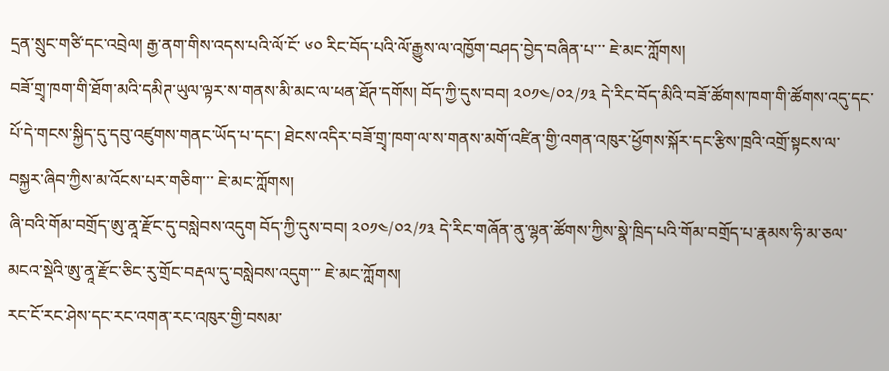དྲན་སྲུང་གཙི་དང་འབྲེལ། རྒྱ་ནག་གིས་འདས་པའི་ལོ་ངོ་ ༦༠ རིང་བོད་པའི་ལོ་རྒྱུས་ལ་འཁྱོག་བཤད་བྱེད་བཞིན་པ་་་ ཇེ་མང་ཀློགས།
བཟོ་གྲྭ་ཁག་གི་ཐོག་མའི་དམིཊ་ཡུལ་ལྟར་ས་གནས་མི་མང་ལ་ཕན་ཐོཊ་དགོས། བོད་ཀྱི་དུས་བབ། ༢༠༡༤/༠༢/༡༣ དེ་རིང་བོད་མིའི་བཟོ་ཚོགས་ཁག་གི་ཚོགས་འདུ་དང་པོ་དེ་གངས་སྐྱིད་དུ་དབུ་འཛུགས་གནང་ཡོད་པ་དང་། ཐེངས་འདིར་བཟོ་གྲྭ་ཁག་ལ་ས་གནས་མགོ་འཛིན་གྱི་འགན་འཁུར་ཕྱོགས་སྐོར་དང་རྩིས་ཁྲའི་འགྲོ་སྟངས་ལ་བསྐྱར་ཞིབ་ཀྱིས་མ་འོངས་པར་གཅིག་་་ ཇེ་མང་ཀློགས།
ཞི་བའི་གོམ་བགྲོད་ཨུ་ནཱ་རྫོང་དུ་བསླེབས་འདུག བོད་ཀྱི་དུས་བབ། ༢༠༡༤/༠༢/༡༣ དེ་རིང་གཞོན་ནུ་ལྷན་ཚོགས་ཀྱིས་སྣེ་ཁྲིད་པའི་གོམ་བགྲོད་པ་རྣམས་ཧི་མ་ཅལ་མངའ་སྡེའི་ཨུ་ནཱ་རྫོང་ཅིང་རུ་གྲོང་བརྡལ་དུ་བསླེབས་འདུག་་་ ཇེ་མང་ཀློགས།
རང་ངོ་རང་ཤེས་དང་རང་འགན་རང་འཁུར་གྱི་བསམ་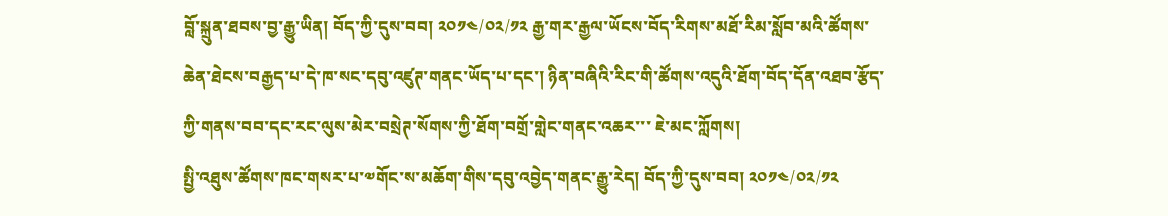བློ་སྐྲུན་ཐབས་བྱ་རྒྱུ་ཡིན། བོད་ཀྱི་དུས་བབ། ༢༠༡༤/༠༢/༡༢ རྒྱ་གར་རྒྱལ་ཡོངས་བོད་རིགས་མཐོ་རིམ་སློབ་མའི་ཚོགས་ཆེན་ཐེངས་བརྒྱད་པ་དེ་ཁ་སང་དབུ་འཛུཊ་གནང་ཡོད་པ་དང་། ཉིན་བཞིའི་རིང་གི་ཚོགས་འདུའི་ཐོག་བོད་དོན་འཐབ་རྩོད་ཀྱི་གནས་བབ་དང་རང་ལུས་མེར་བསྲེཊ་སོགས་ཀྱི་ཐོག་བགྲོ་གླེང་གནང་འཆར་་་ ཇེ་མང་ཀློགས།
སྤྱི་འཐུས་ཚོགས་ཁང་གསར་པ་༧གོང་ས་མཆོག་གིས་དབུ་འབྱེད་གནང་རྒྱུ་རེད། བོད་ཀྱི་དུས་བབ། ༢༠༡༤/༠༢/༡༢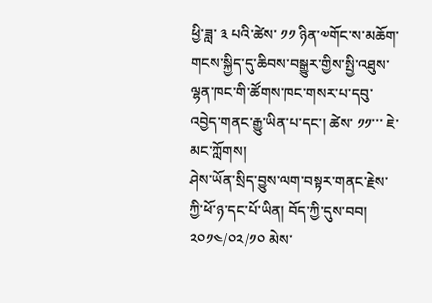ཕྱི་ཟླ་ ༣ པའི་ཚེས་ ༡༡ ཉིན་༧གོང་ས་མཆོག་གངས་སྐྱིད་དུ་ཆིབས་བསྒྱུར་གྱིས་སྤྱི་འཐུས་ལྷན་ཁང་གི་ཚོགས་ཁང་གསར་པ་དབུ་འབྱེད་གནང་རྒྱུ་ཡིན་པ་དང་། ཚེས་ ༡༡་་་ ཇེ་མང་ཀློགས།
ཤེས་ཡོན་སྲིད་བྱུས་ལག་བསྟར་གནང་རྗེས་ཀྱི་ཕོ་ཉ་དང་པོ་ཡིན། བོད་ཀྱི་དུས་བབ། ༢༠༡༤/༠༢/༡༠ མེས་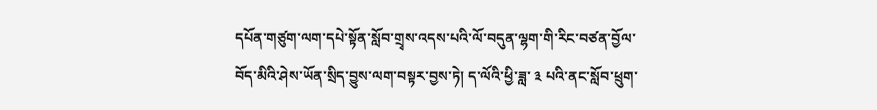དཔོན་གཙུག་ལག་དཔེ་སྟོན་སློབ་གྲྭས་འདས་པའི་ལོ་བདུན་ལྷག་གི་རིང་བཙན་བྱོལ་བོད་མིའི་ཤེས་ཡོན་སྲིད་བྱུས་ལག་བསྟར་བྱས་ཏེ། ད་ལོའི་ཕྱི་ཟླ་ ༣ པའི་ནང་སློབ་ཕྲུག་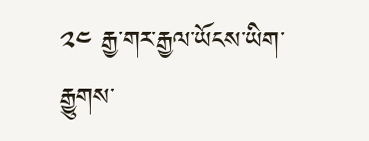༢༤ རྒྱ་གར་རྒྱལ་ཡོངས་ཡིག་རྒྱུགས་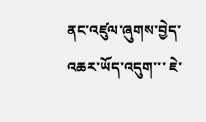ནང་འཛུལ་ཞུགས་བྱེད་འཆར་ཡོད་འདུག་་་ ཇེ་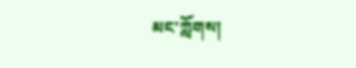མང་ཀློགས།